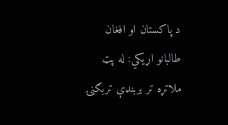د پاکستان او افغان طالبانو اړیکي: له پټ ملاتړه تر بربنډې تربګنۍ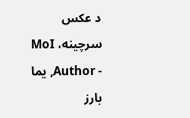د عکس سرچینه، MoI
- Author, یما بارز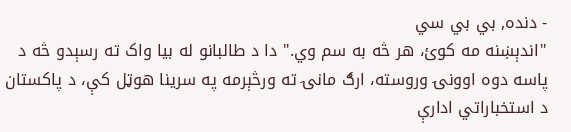- دنده, بي بي سي
"اندېښنه مه کوئ، هر څه به سم وي." دا د طالبانو له بیا واک ته رسېدو څه د پاسه دوه اوونۍ وروسته، ارګ مانۍ ته ورڅېرمه په سرینا هوټل کې، د پاکستان د استخباراتي ادارې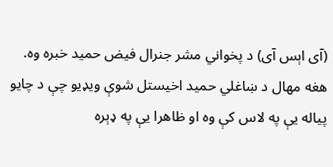(آی اېس آی) د پخواني مشر جنرال فیض حمید خبره وه. هغه مهال د ښاغلي حمید اخیستل شوې ويډیو چې د چایو پیاله یې په لاس کې وه او ظاهرا یې په ډېره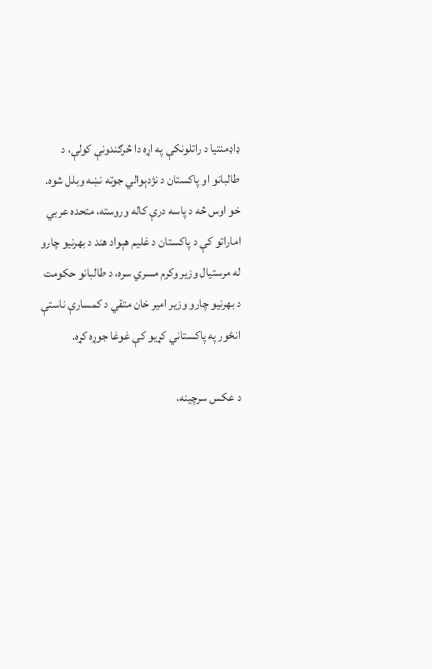ډاډمنتیا د راتلونکې په اړه دا څرګندونې کولې، د طالبانو او پاکستان د نژدېوالي جوته نښه وبلل شوه.
خو اوس څه د پاسه درې کاله وروسته، متحده عربي اماراتو کې د پاکستان د غلیم هېواد هند د بهرنیو چارو له مرستیال وزیر وکرم مسري سره، د طالبانو حکومت د بهرنیو چارو وزیر امیر خان متقي د کمسارې ناستې انځور په پاکستاني کړیو کې غوغا جوړه کړه.

د عکس سرچینه،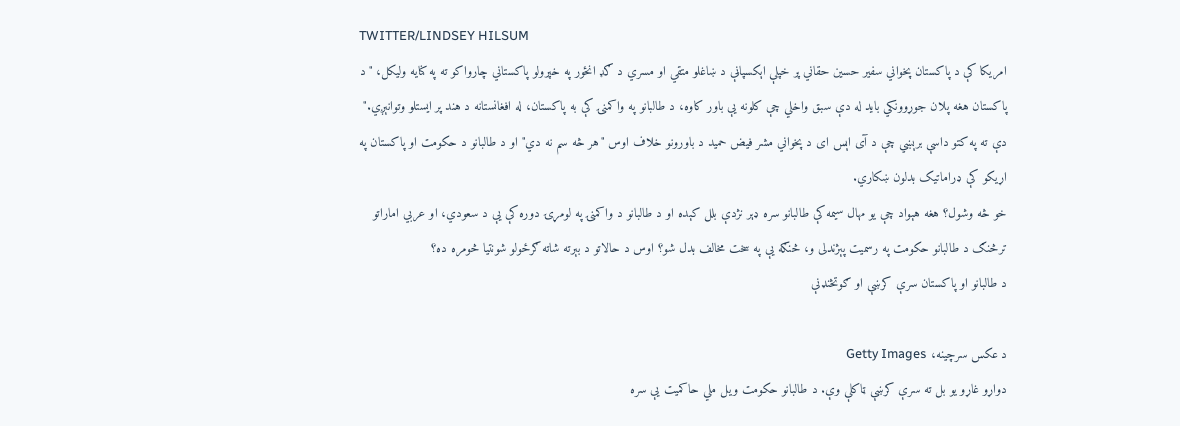TWITTER/LINDSEY HILSUM
امریکا کې د پاکستان پخواني سفیر حسین حقاني پر خپلې اېکسپاڼې د ښاغلو متقي او مسري د ګډ انځور په خپرولو پاکستاني چارواکو ته په کنایه ولیکل، "د پاکستان هغه پلان جوړوونکي باید له دې سبق واخلي چې کلونه یې باور کاوه، د طالبانو په واکمنۍ کې به پاکستان، له افغانستانه د هند پر ایستلو وتوانېږي."
دې ته په کتو داسې برېښي چې د آی اېس ای د پخواني مشر فیض حمید د باورونو خلاف اوس "هر څه سم نه دي" او د طالبانو د حکومت او پاکستان په اړیکو کې ډراماتیک بدلون ښکاري.
خو څه وشول؟ هغه هېواد چې یو مهال سیمه کې طالبانو سره ډېر نژدې بلل کېده او د طالبانو د واکمنۍ په لومړۍ دوره کې یې د سعودي، او عربي اماراتو ترڅنګ د طالبانو حکومت په رسمیت پېژندلی و، څنګه یې په سخت مخالف بدل شو؟ اوس د حالاتو د بېرته شاته ګرځولو شونتیا څومره ده؟
د طالبانو او پاکستان سرې کرښې او ګوتڅنډنې

د عکس سرچینه، Getty Images
دواړو غاړو یو بل ته سرې کرښې ټاکلې وې. د طالبانو حکومت ویل ملي حاکمیت یې سره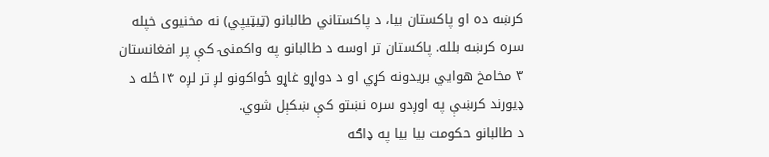کرښه ده او پاکستان بیا، د پاکستاني طالبانو (ټيټيپي) نه مخنیوی خپله سره کرښه بلله. پاکستان تر اوسه د طالبانو په واکمنۍ کې پر افغانستان ۳ مخامخ هوايي بریدونه کړي او د دواړو غاړو ځواکونو لږ تر لږه ۱۴ځله د ډیورند کرښې په اوږدو سره نښتو کې ښکېل شوي.
د طالبانو حکومت بیا بیا په ډاګه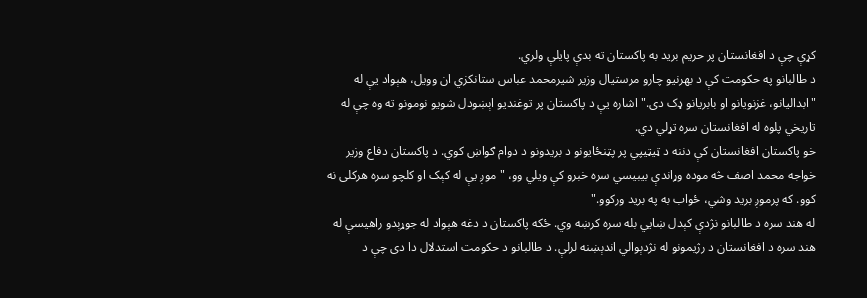کړې چې د افغانستان پر حریم برید به پاکستان ته بدې پایلې ولري.
د طالبانو په حکومت کې د بهرنیو چارو مرستیال وزیر شیرمحمد عباس ستانکزي ان وویل، هېواد یې له "ابدالیانو، غزنویانو او بابریانو ډک دی." اشاره یې د پاکستان پر توغندیو اېښودل شویو نومونو ته وه چې له تاریخي پلوه له افغانستان سره تړلي دي.
خو پاکستان افغانستان کې دننه د ټيټيپي پر پټنځایونو د بریدونو د دوام ګواښ کوي. د پاکستان دفاع وزیر خواجه محمد اصف څه موده وړاندې بيبيسي سره خبرو کې ویلي وو، "موږ یې له کېک او کلچو سره هرکلی نه کوو. که پرموږ برید وشي، ځواب به په برید ورکوو."
له هند سره د طالبانو نژدې کېدل ښایي بله سره کرښه وي. ځکه پاکستان د دغه هېواد له جوړېدو راهیسې له هند سره د افغانستان د رژیمونو له نژدېوالي اندېښنه لرلې. د طالبانو د حکومت استدلال دا دی چې د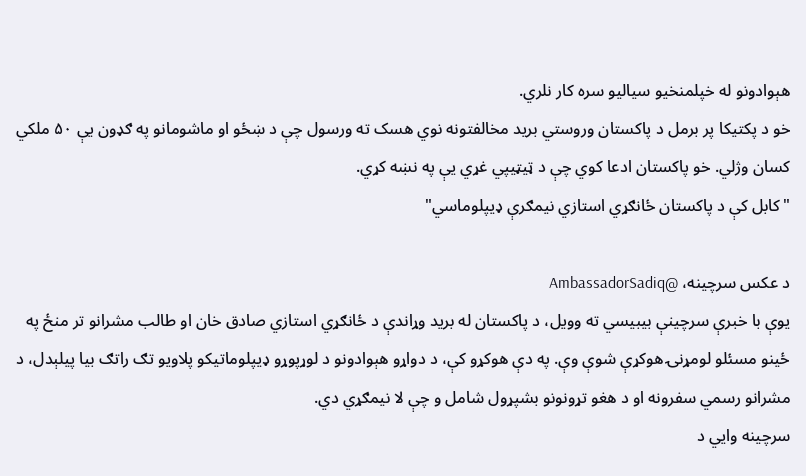هېوادونو له خپلمنخیو سیالیو سره کار نلري.
خو د پکتیکا پر برمل د پاکستان وروستي برید مخالفتونه نوي هسک ته ورسول چې د ښځو او ماشومانو په ګډون یې ۵۰ ملکي کسان وژلي. خو پاکستان ادعا کوي چې د ټیټيپي غړي یې په نښه کړي.
"کابل کې د پاکستان ځانګړي استازي نیمګرې ډیپلوماسي"

د عکس سرچینه، @AmbassadorSadiq
یوې با خبرې سرچینې بيبيسي ته وویل، د پاکستان له برید وړاندې د ځانګړي استازي صادق خان او طالب مشرانو تر منځ په ځینو مسئلو لومړنۍ هوکړې شوې وې. په دې هوکړو کې، د دواړو هېوادونو د لوړپوړو ډيپلوماتیکو پلاویو تګ راتګ بیا پیلېدل، د مشرانو رسمي سفرونه او د هغو تړونونو بشپړول شامل و چې لا نیمګړي دي.
سرچینه وايي د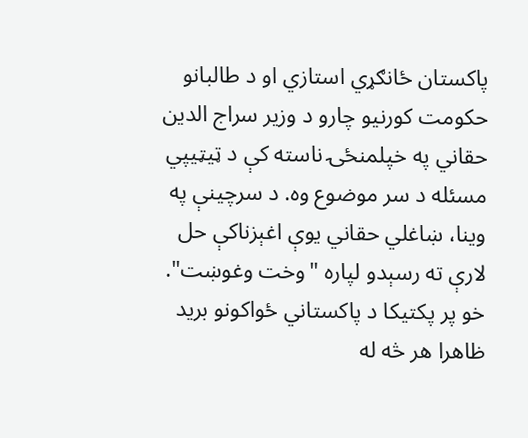پاکستان ځانګړي استازي او د طالبانو حکومت کورنیو چارو د وزیر سراج الدین حقاني په خپلمنځۍ ناسته کې د ټيټيپي مسئله د سر موضوع وه. د سرچینې په وینا، ښاغلي حقاني یوې اغېزناکې حل لارې ته رسېدو لپاره "وخت وغوښت". خو پر پکتیکا د پاکستاني ځواکونو برید ظاهرا هر څه له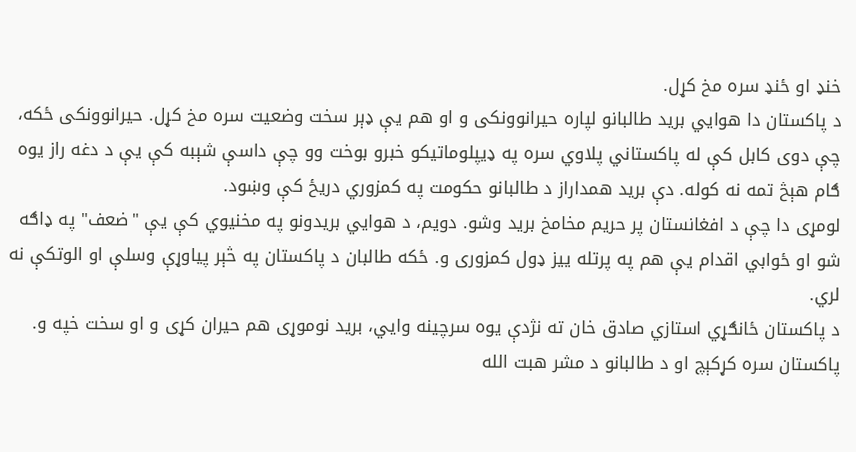خنډ او ځنډ سره مخ کړل.
د پاکستان دا هوايي برید طالبانو لپاره حیرانوونکی و او هم یې ډېر سخت وضعیت سره مخ کړل. حیرانوونکی ځکه، چې دوی کابل کې له پاکستاني پلاوي سره په ډیپلوماتیکو خبرو بوخت وو چې داسې شېبه کې یې د دغه راز یوه ګام هېڅ تمه نه کوله. دې برید همداراز د طالبانو حکومت په کمزوري دریځ کې وښود.
لومړی دا چې د افغانستان پر حریم مخامخ برید وشو. دویم، د هوايي بریدونو په مخنیوي کې یې "ضعف" په ډاګه شو او ځوابي اقدام یې هم په پرتله ییز ډول کمزوری و. ځکه طالبان د پاکستان په څېر پیاوړې وسلې او الوتکې نه لري.
د پاکستان ځانګړي استازي صادق خان ته نژدې یوه سرچینه وايي، برید نوموړی هم حیران کړی و او سخت خپه و.
پاکستان سره کړکېچ او د طالبانو د مشر هبت الله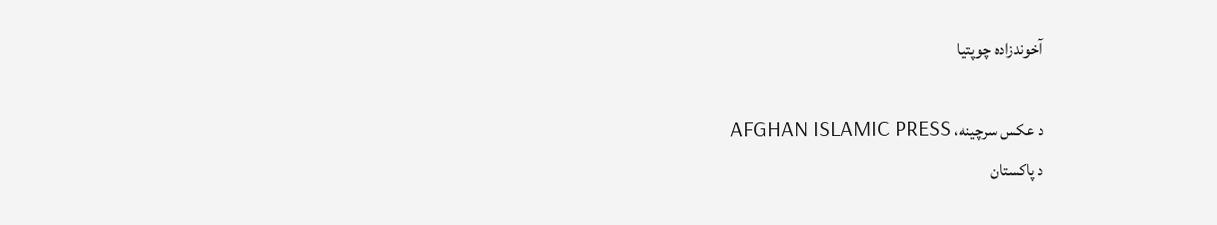آخوندزاده چوپتیا

د عکس سرچینه، AFGHAN ISLAMIC PRESS
د پاکستان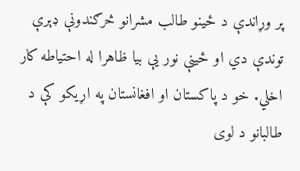پر وړاندې د ځینو طالب مشرانو څرګندونې ډېرې توندې دي او ځینې نور یې بیا ظاهرا له احتیاطه کار اخلي. خو د پاکستان او افغانستان په اړیکو کې د طالبانو د لوی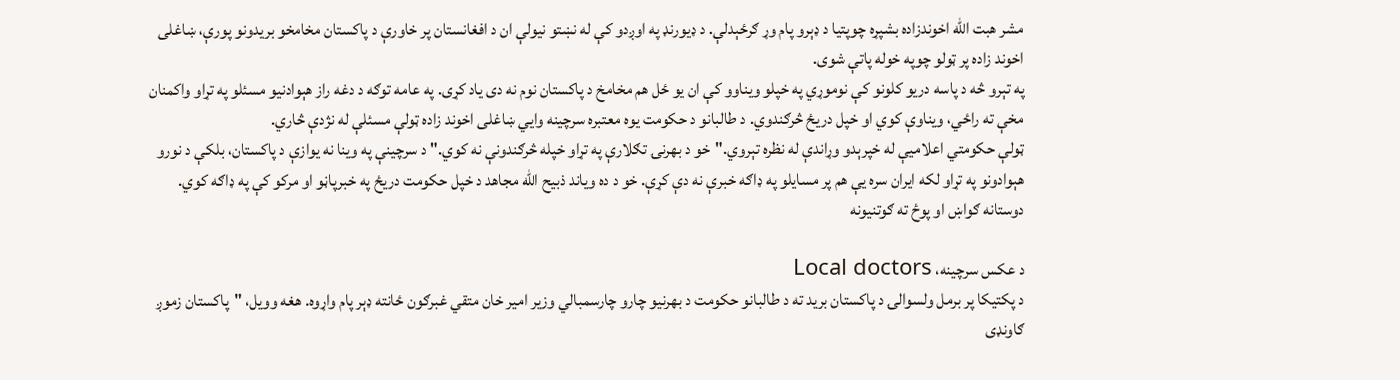مشر هبت الله اخوندزاده بشپړه چوپتیا د ډېرو پام وړ ګرځېدلې. د ډیورنډ په اوږدو کې له نښتو نیولې ان د افغانستان پر خاورې د پاکستان مخامخو بریدونو پورې، ښاغلی اخوند زاده پر ټولو چوپه خوله پاتې شوی.
په تېرو څه د پاسه دریو کلونو کې نوموړي په خپلو ویناوو کې ان یو ځل هم مخامخ د پاکستان نوم نه دی یاد کړی. په عامه توګه د دغه راز هېوادنیو مسئلو په تړاو واکمنان مخې ته راځي، ویناوې کوي او خپل دریځ څرګندوي. د طالبانو د حکومت یوه معتبره سرچینه وايي ښاغلی اخوند زاده ټولې مسئلې له نژدې څاري.
ټولې حکومتي اعلامیې له خپرېدو وړاندې له نظره تېروي."خو د بهرنۍ تګلارې په تړاو خپله څرګندونې نه کوي." د سرچینې په وینا نه یوازې د پاکستان، بلکې د نورو هېوادونو په تړاو لکه ایران سره یې هم پر مسایلو په ډاګه خبرې نه دې کړې. خو د ده ویاند ذبیح الله مجاهد د خپل حکومت دریځ په خبرپاڼو او مرکو کې په ډاګه کوي.
دوستانه ګواښ او پوځ ته ګوتنیونه

د عکس سرچینه، Local doctors
د پکتیکا پر برمل ولسوالۍ د پاکستان برید ته د طالبانو حکومت د بهرنیو چارو چارسمبالي وزیر امیر خان متقي غبرګون ځانته ډېر پام واړوه. هغه وویل، "پاکستان زموږ ګاونډی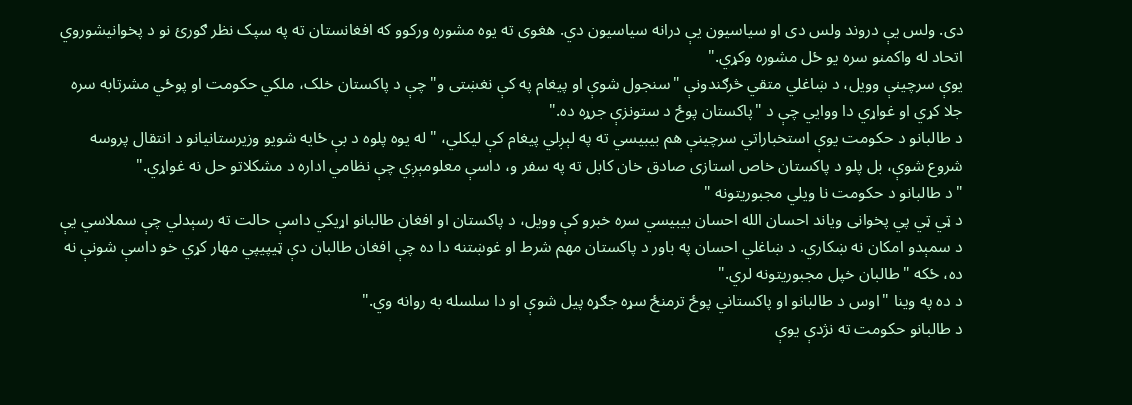دی. ولس یې دروند ولس دی او سیاسیون یې درانه سیاسیون دي. هغوی ته یوه مشوره ورکوو که افغانستان ته په سپک نظر ګورئ نو د پخوانيشوروي اتحاد له واکمنو سره یو ځل مشوره وکړي."
یوې سرچینې وویل، د ښاغلي متقي څرګندونې "سنجول شوې او پیغام په کې نغښتی و" چې د پاکستان خلک، ملکي حکومت او پوځي مشرتابه سره جلا کړي او غواړي دا ووايي چې د "پاکستان پوځ د ستونزې جرړه ده."
د طالبانو د حکومت یوې استخباراتي سرچینې هم بيبيسي ته په لېږلي پیغام کې لیکلي، "له یوه پلوه د بې ځایه شویو وزیرستانیانو د انتقال پروسه شروع شوې، بل پلو د پاکستان خاص استازی صادق خان کابل ته په سفر و، داسې معلومېږي چې نظامي اداره د مشکلاتو حل نه غواړي."
"د طالبانو د حکومت نا ویلي مجبوریتونه "
د ټي ټي پي پخوانی ویاند احسان الله احسان بيبيسي سره خبرو کې وویل، د پاکستان او افغان طالبانو اړیکي داسې حالت ته رسېدلي چې سملاسي یې د سمېدو امکان نه ښکاري. د ښاغلي احسان په باور د پاکستان مهم شرط او غوښتنه دا ده چې افغان طالبان دې ټيپيپي مهار کړي خو داسې شونې نه ده، ځکه "طالبان خپل مجبوریتونه لري."
د ده په وینا "اوس د طالبانو او پاکستاني پوځ ترمنځ سړه جګړه پیل شوې او دا سلسله به روانه وي."
د طالبانو حکومت ته نژدې یوې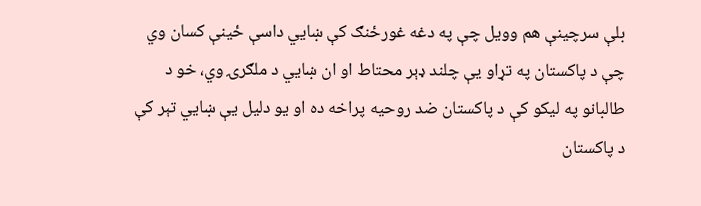بلې سرچینې هم وویل چې په دغه غورځنګ کې ښايي داسې ځینې کسان وي چې د پاکستان په تړاو یې چلند ډېر محتاط او ان ښایي د ملګرۍ وي، خو د طالبانو په لیکو کې د پاکستان ضد روحیه پراخه ده او یو دلیل یې ښايي تېر کې د پاکستان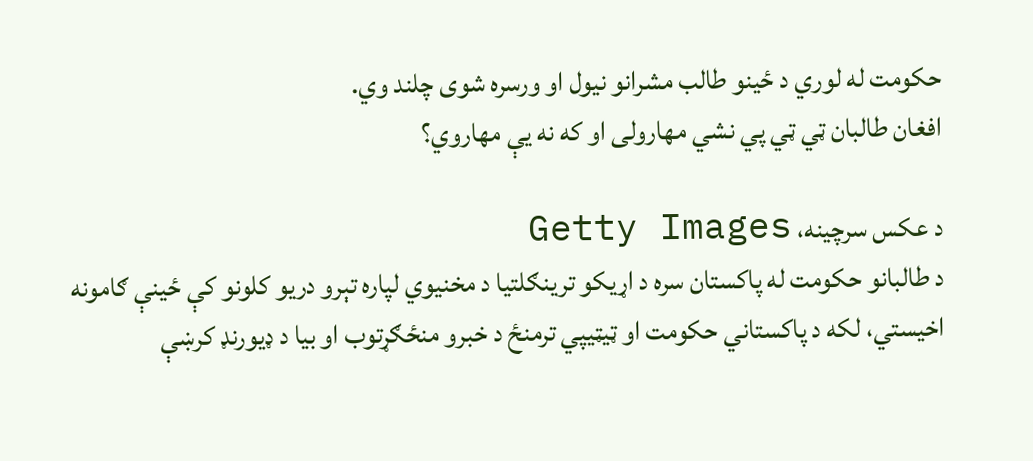حکومت له لوري د ځینو طالب مشرانو نیول او ورسره شوی چلند وي.
افغان طالبان ټي ټي پي نشي مهارولی او که نه یې مهاروي؟

د عکس سرچینه، Getty Images
د طالبانو حکومت له پاکستان سره د اړیکو ترینګلتیا د مخنیوي لپاره تېرو دریو کلونو کې ځینې ګامونه اخیستي، لکه د پاکستاني حکومت او ټيټيپي ترمنځ د خبرو منځګړتوب او بیا د ډیورنډ کرښې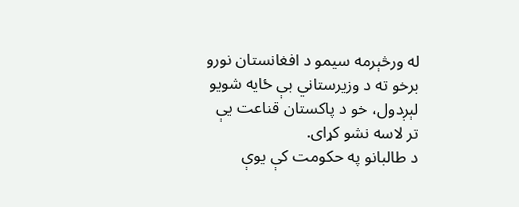له ورڅېرمه سیمو د افغانستان نورو برخو ته د وزیرستاني بې ځایه شویو لېږدول، خو د پاکستان قناعت یې تر لاسه نشو کړای.
د طالبانو په حکومت کې یوې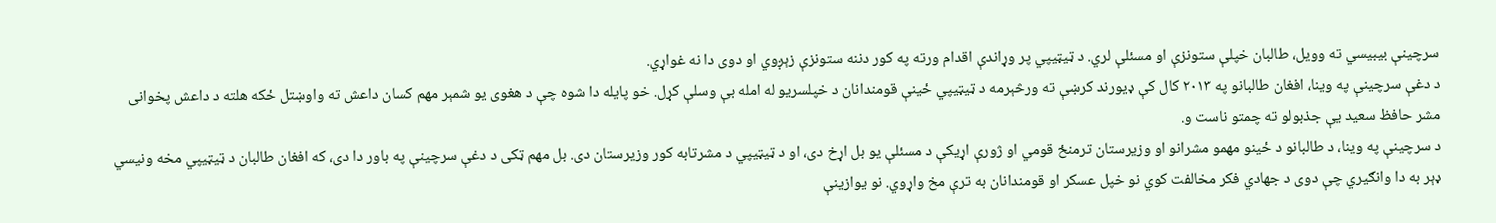سرچینې بيبيسي ته وویل، طالبان خپلې ستونزې او مسئلې لري. د ټيټيپي پر وړاندې اقدام ورته په کور دننه ستونزې زېږوي او دوی دا نه غواړي.
د دغې سرچینې په وینا، افغان طالبانو په ۲۰۱۳ کال کې ډیورند کرښې ته ورڅېرمه د ټيټيپي ځینې قومندانان د خپلسریو له امله بې وسلې کړل. خو پایله دا شوه چې د هغوی یو شمېر مهم کسان داعش ته واوښتل ځکه هلته د داعش پخوانی مشر حافظ سعید یې جذبولو ته چمتو ناست و.
د سرچینې په وینا، د طالبانو د ځینو مهمو مشرانو او وزیرستان ترمنځ قومي او ژورې اړیکې د مسئلې یو بل اړخ دی، او د ټيټيپي د مشرتابه کور وزیرستان دی. بل مهم ټکی د دغې سرچینې په باور دا دی، که افغان طالبان د ټيټيپي مخه ونیسي ډېر به دا وانګیري چې دوی د جهادي فکر مخالفت کوي نو خپل عسکر او قومندانان به ترې مخ واړوي. نو یوازینې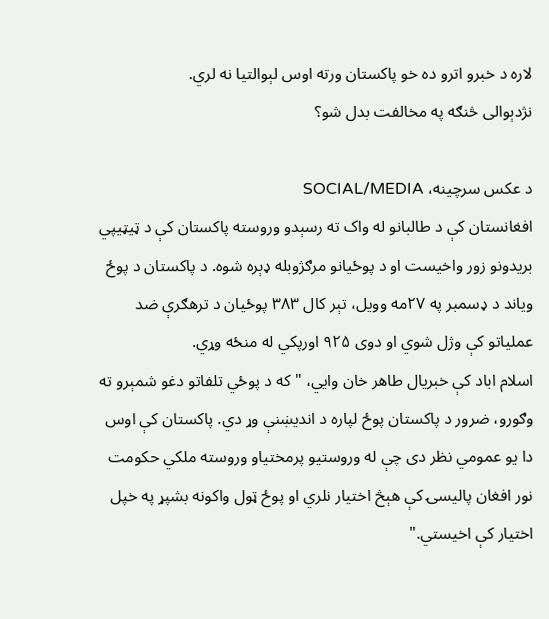لاره د خبرو اترو ده خو پاکستان ورته اوس لېوالتیا نه لري.
نژدېوالی څنګه په مخالفت بدل شو؟

د عکس سرچینه، SOCIAL/MEDIA
افغانستان کې د طالبانو له واک ته رسېدو وروسته پاکستان کې د ټيټيپي بریدونو زور واخیست او د پوځیانو مرګژوبله ډېره شوه. د پاکستان د پوځ ویاند د ډسمبر په ۲۷مه وویل، تېر کال ۳۸۳ پوځیان د ترهګرې ضد عملیاتو کې وژل شوي او دوی ۹۲۵ اورپکي له منځه وړي.
اسلام اباد کې خبریال طاهر خان وايي، "که د پوځي تلفاتو دغو شمېرو ته وګورو، ضرور د پاکستان پوځ لپاره د اندیښنې وړ دي. پاکستان کې اوس دا یو عمومي نظر دی چې له وروستیو پرمختیاو وروسته ملکي حکومت نور افغان پالیسۍ کې هېڅ اختیار نلري او پوځ ټول واکونه بشپړ په خپل اختیار کې اخیستي."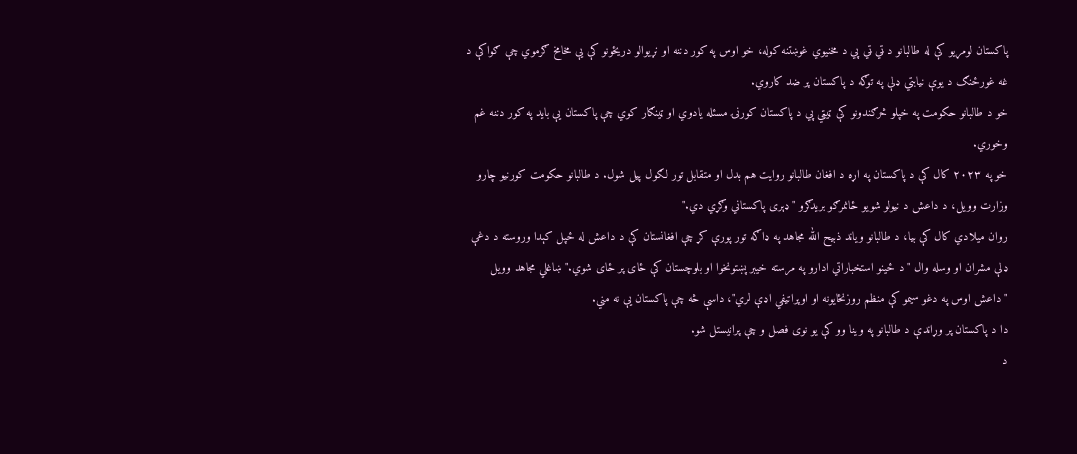پاکستان لومړیو کې له طالبانو د ټي ټي پي د مخنیوي غوښتنه کوله، خو اوس په کور دننه او نړیوالو دریځونو کې یې مخامخ ګرموي چې ګواکې د غه غورځنګ د یوې نیابتي ډلې په توګه د پاکستان پر ضد کاروي.
خو د طالبانو حکومت په خپلو څرګندونو کې ټيټي پي د پاکستان کورنۍ مسئله یادوي او ټینګار کوي چې پاکستان یې باید په کور دننه غم وخوري.
خو په ۲۰۲۳ کال کې د پاکستان په اړه د افغان طالبانو روایت هم بدل او متقابل تور لګول پیل شول. د طالبانو حکومت کورنیو چارو وزارت وویل، د داعش د نیولو شویو ځانمرګو بریدګرو "ډېری پاکستاني وګړي دي."
روان میلادي کال کې بیا، د طالبانو ویاند ذبیح الله مجاهد په ډاګه تور پورې کړ چې افغانستان کې د داعش له ځپل کېدا وروسته د دغې ډلې مشران او وسله وال "د ځینو استخباراتي ادارو په مرسته خیبر پښتونخوا او بلوچستان کې ځای پر ځای شوي." ښاغلي مجاهد وویل "داعش اوس په دغو سیمو کې منظم روزنځایونه او اوپراتیفي اډې لري"، داسې څه چې پاکستان یې نه مني.
دا د پاکستان پر وړاندې د طالبانو په وینا وو کې یو نوی فصل و چې پرانیستل شو.
د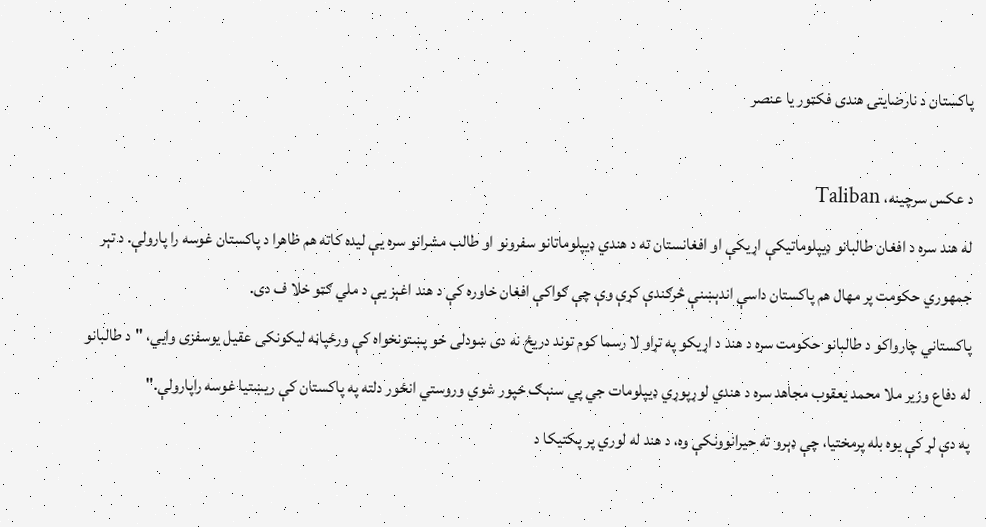پاکستان د نارضایتۍ هندی فکټور یا عنصر

د عکس سرچینه، Taliban
له هند سره د افغان طالبانو ډیپلوماتیکې اړیکې او افغانستان ته د هندي ډیپلوماتانو سفرونو او طالب مشرانو سره یې لیده کاته هم ظاهرا د پاکستان غوسه را پارولې. د تېر جمهوري حکومت پر مهال هم پاکستان داسې اندېښنې څرګندې کړې وې چې ګواکې افغان خاوره کې د هند اغېز یې د ملي ګټو خلا ف دی.
پاکستاني چارواکو د طالبانو حکومت سره د هند د اړیکو په تړاو لا رسما کوم توند دریځ نه دی ښودلی خو پښتونخواه کې ورځپاڼه لیکونکی عقیل یوسفزی وايي، "د طالبانو له دفاع وزیر ملا محمد یعقوب مجاهد سره د هندي لوړپوړي ډیپلومات جي پي سنېګ خپور شوي وروستي انځور دلته په پاکستان کې ریښتیا غوسه راپارولې."
په دې لړ کې یوه بله پرمختیا، چې ډېرو ته حیرانوونکې وه، د هند له لوري پر پکتیکا د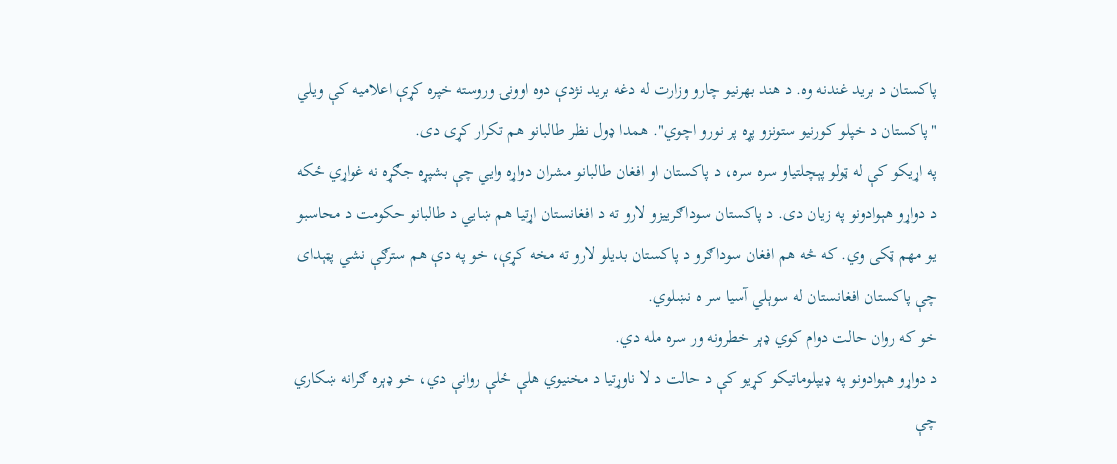پاکستان د برید غندنه وه. د هند بهرنیو چارو وزارت له دغه برید نژدې دوه اوونۍ وروسته خپره کړې اعلامیه کې ویلي "پاکستان د خپلو کورنیو ستونزو پړه پر نورو اچوي". همدا ډول نظر طالبانو هم تکرار کړی دی.
په اړیکو کې له ټولو پېچلتیاو سره سره، د پاکستان او افغان طالبانو مشران دواړه وايي چې بشپړه جګړه نه غواړي ځکه د دواړو هېوادونو په زیان دی. د پاکستان سوداګرییزو لارو ته د افغانستان اړتیا هم ښايي د طالبانو حکومت د محاسبو یو مهم ټکی وي. که څه هم افغان سوداګرو د پاکستان بدیلو لارو ته مخه کړې، خو په دې هم سترګې نشي پټېدای چې پاکستان افغانستان له سوېلي آسیا سر ه نښلوي.
خو که روان حالت دوام کوي ډېر خطرونه ور سره مله دي.
د دواړو هېوادونو په ډیپلوماتیکو کړیو کې د حالت د لا ناوړتیا د مخنیوي هلې ځلې روانې دي، خو ډېره ګرانه ښکاري چې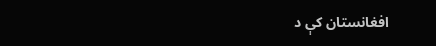افغانستان کې د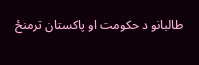طالبانو د حکومت او پاکستان ترمنځ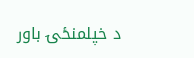د خپلمنځۍ باور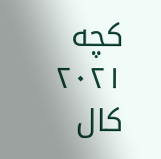کچه ۲۰۲۱ کال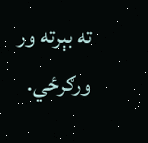ته بېرته ور ورګرځي.